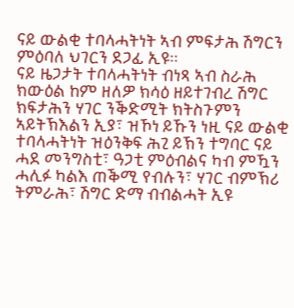ናይ ውልቂ ተባላሓትነት ኣብ ምፍታሕ ሽግርን ምዕባለ ህገርን ደጋፊ ኢዩ።
ናይ ዜጋታት ተባላሓትነት ብነጻ ኣብ ስራሕ ክውዕል ከም ዘለዎ ክሳዕ ዘይተገብረ ሽግር ክፍታሕን ሃገር ንቕድሚት ክትስጉምን ኣይትኽእልን ኢያ፣ ዝኾነ ይኹን ነዚ ናይ ውልቂ ተባላሓትነት ዝዕንቅፍ ሕጊ ይኽን ተግባር ናይ ሓደ መንግስቲ፣ ዓጋቲ ምዕብልና ካብ ምዃን ሓሊፉ ካልእ ጠቕሚ የብሉን፣ ሃገር ብምኽሪ ትምራሕ፣ ሽግር ድማ ብብልሓት ኢዩ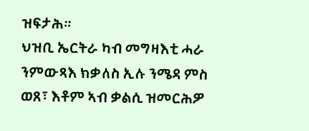ዝፍታሕ።
ህዝቢ ኤርትራ ካብ መግዛእቲ ሓራ ንምውጻእ ክቃለስ ኢሉ ንሜዳ ምስ ወጸ፣ እቶም ኣብ ቃልሲ ዝመርሕዎ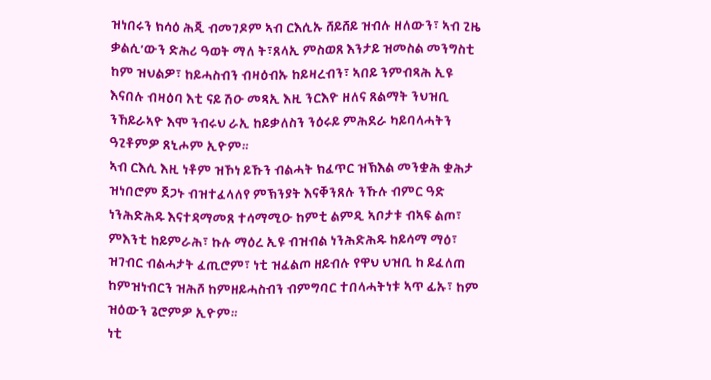ዝነበሩን ክሳዕ ሕጂ ብመገዶም ኣብ ርእሲኡ ሸይሸይ ዝብሉ ዘለውን፣ ኣብ ጊዜ ቃልሲ’ውን ድሕሪ ዓወት ማለ ት፣ጸላኢ ምስወጸ እንታይ ዝመስል መንግስቲ ከም ዝህልዎ፣ ከይሓስብን ብዛዕብኡ ከይዛረብን፣ ኣበይ ንምብጻሕ ኢዩ እናበሉ ብዛዕባ እቲ ናይ ሽዑ መጻኢ እዚ ንርእዮ ዘለና ጸልማት ንህዝቢ ንኸይራኣዮ እሞ ንብሩህ ራኢ ከይቃለስን ንዕሩይ ምሕደራ ካይባላሓትን ዓጊቶምዎ ጸኒሖም ኢዮም።
ኣብ ርእሲ እዚ ነቶም ዝኾነ ይኹን ብልሓት ክፈጥር ዝኽእል መንቋሕ ቋሕታ ዝነበሮም ጀጋኑ ብዝተፈላለየ ምኽንያት እናቐንጸሉ ንኹሉ ብምር ዓድ ነንሕድሕዱ እናተዳማመጸ ተሳማሚዑ ከምቲ ልምዲ ኣቦታቱ ብኣፍ ልጦ፣ ምእንቲ ከይምራሕ፣ ኩሉ ማዕረ ኢዩ ብዝብል ነንሕድሕዱ ከይሳማ ማዕ፣ ዝገብር ብልሓታት ፈጢሮም፣ ነቲ ዝፈልጦ ዘይብሉ የዋህ ህዝቢ ከ ይፈለጠ ከምዝነብርን ዝሕሾ ከምዘይሓስብን ብምግባር ተበላሓትነቱ ኣጥ ፊኡ፣ ከም ዝዕውን ጌሮምዎ ኢዮም።
ነቲ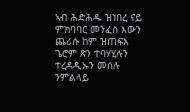ኣብ ሕድሕዱ ዝነበረ ናይ ምክባባር መንፈስ እውን ጨሪሱ ከም ዝጠፍእ ጌሮም ጽን ተባሃሂሉን ተረዳዲኡን መሰሉ ንምልላይ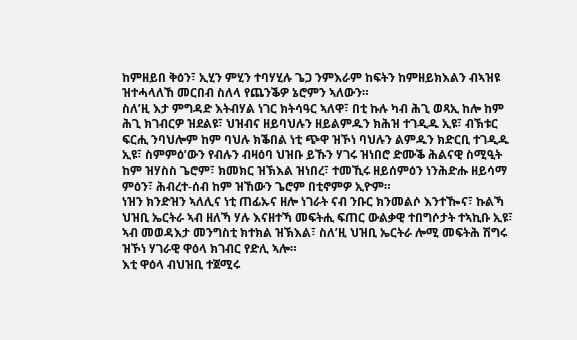ከምዘይበ ቅዕን፣ ኢሂን ምሂን ተባሃሂሉ ጌጋ ንምእራም ከፍትን ከምዘይክእልን ብኣዝዩ ዝተሓላለኸ መርበብ ስለላ የጨንቕዎ ኔሮምን ኣለውን።
ስለ’ዚ እታ ምግዳድ እትብሃል ነገር ክትሳዓር ኣለዋ፣ በቲ ኩሉ ካብ ሕጊ ወጻኢ ከሎ ከም ሕጊ ክገብርዎ ዝደልዩ፣ ህዝብና ዘይባህሉን ዘይልምዱን ክሕዝ ተገዲዱ ኢዩ፣ ብኽቱር ፍርሒ ንባህሎም ከም ባህሉ ክቕበል ነቲ ጭዋ ዝኾነ ባህሉን ልምዱን ክድርቢ ተገዲዱ ኢዩ፣ ስምምዕ’ውን የብሉን ብዛዕባ ህዝቡ ይኹን ሃገሩ ዝነበሮ ድሙቕ ሕልናዊ ስሚዒት ከም ዝሃስስ ጌሮም፣ ክመክር ዝኽእል ዝነበረ፣ ተመኺሩ ዘይሰምዕን ነንሕድሑ ዘይሳማ ምዕን፣ ሕብረተ-ሰብ ከም ዝኸውን ጌሮም በቲኖምዎ ኢዮም።
ነዝን ክንድዝን ኣለሊና ነቲ ጠፊኡና ዘሎ ነገራት ናብ ንቡር ክንመልሶ እንተዀና፣ ኩልኻ ህዝቢ ኤርትራ ኣብ ዘለኻ ሃሉ እናዘተኻ መፍትሒ ፍጠር ውልቃዊ ተበግሶታት ተኣኪቡ ኢዩ፣ ኣብ መወዳእታ መንግስቲ ክተክል ዝኽእል፣ ስለ’ዚ ህዝቢ ኤርትራ ሎሚ መፍትሕ ሽግሩ ዝኾነ ሃገራዊ ዋዕላ ክገብር የድሊ ኣሎ።
እቲ ዋዕላ ብህዝቢ ተጀሚሩ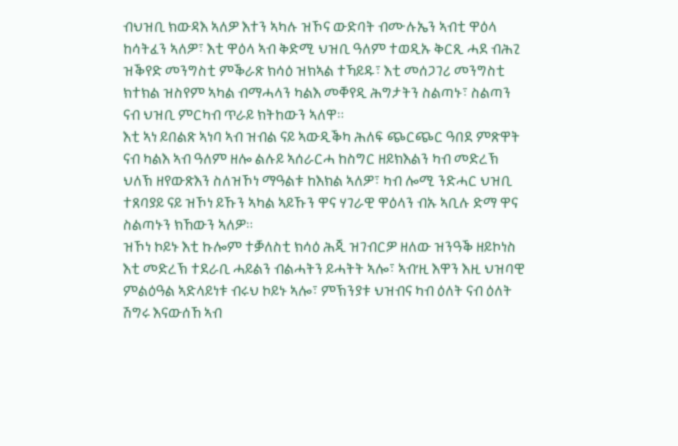ብህዝቢ ክውዳእ ኣለዎ እተን ኣካሉ ዝኾና ውድባት ብሙሉኤን ኣብቲ ዋዕላ ከሳትፈን ኣለዎ፣ እቲ ዋዕላ ኣብ ቅድሚ ህዝቢ ዓለም ተወዲኡ ቅርጺ ሓደ ብሕጊ ዝቕየድ መንግስቲ ምቕራጽ ክሳዕ ዝክኣል ተኻይዱ፣ እቲ መሰጋገሪ መንግስቲ ክተክል ዝስየም ኣካል ብማሓላን ካልእ መቐየዲ ሕግታትን ስልጣኑ፣ ስልጣን ናብ ህዝቢ ምርካብ ጥራይ ክትከውን ኣለዋ።
እቲ ኣነ ይበልጽ ኣነባ ኣብ ዝብል ናይ ኣውዲቕካ ሕለፍ ጭርጭር ዓበደ ምጽዋት ናብ ካልእ ኣብ ዓለም ዘሎ ልሉይ ኣሰራርሓ ከስግር ዘይክእልን ካብ መድረኽ ህለኽ ዘየውጽእን ስለዝኾነ ማዓልቱ ከእክል ኣለዎ፣ ካብ ሎሚ ንድሓር ህዝቢ ተጸባያይ ናይ ዝኾነ ይኹን ኣካል ኣይኹን ዋና ሃገራዊ ዋዕላን ብኡ ኣቢሉ ድማ ዋና ስልጣኑን ክኸውን ኣለዎ።
ዝኾነ ኮይኑ እቲ ኩሎም ተቓለስቲ ክሳዕ ሕጂ ዝገብርዎ ዘለው ዝንዓቕ ዘይኮነስ እቲ መድረኽ ተደራቢ ሓይልን ብልሓትን ይሓትት ኣሎ፣ ኣብ’ዚ እዋን እዚ ህዝባዊ ምልዕዓል ኣድላይነቱ ብሩህ ኮይኑ ኣሎ፣ ምኽንያቱ ህዝብና ካብ ዕለት ናብ ዕለት ሽግሩ እናውሰኸ ኣብ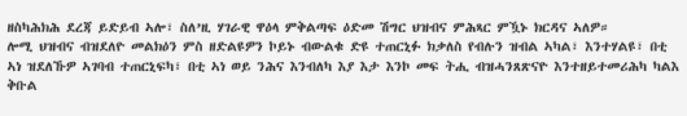ዘስካሕክሕ ደረጃ ይድይብ ኣሎ፣ ስለ’ዚ ሃገራዊ ዋዕላ ምቅልጣፍ ዕድመ ሽግር ህዝብና ምሕጻር ምዃኑ ክርዳና ኣለዎ።
ሎሚ ህዝብና ብዝደለዮ መልክዕን ምስ ዘድልዩዎን ኮይኑ ብውልቁ ድዩ ተጠርኒፉ ክቃለስ የብሉን ዝብል ኣካል፣ እንተሃልዩ፣ በቲ ኣነ ዝደለኹዎ ኣገባብ ተጠርኒፍካ፣ በቲ ኣነ ወይ ንሕና እንብለካ እያ እታ እንኮ መፍ ትሒ ብዝሓንጸጽናዮ እንተዘይተመሪሕካ ካልእ ቅቡል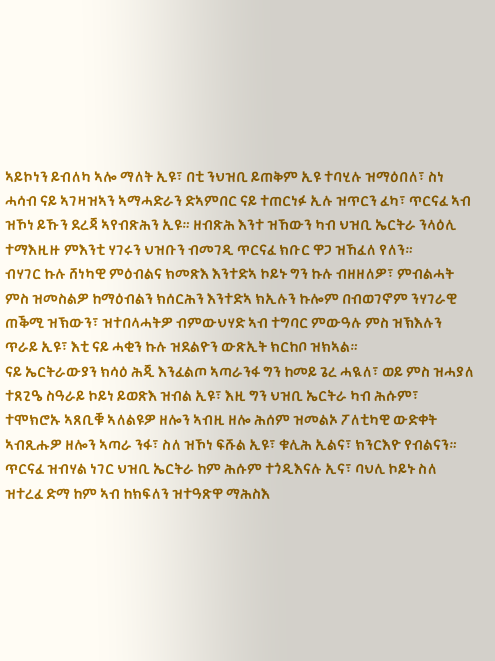ኣይኮነን ይብለካ ኣሎ ማለት ኢዩ፣ በቲ ንህዝቢ ይጠቅም ኢዩ ተባሂሉ ዝማዕበለ፣ ስነ ሓሳብ ናይ ኣገዛዝኣን ኣማሓድራን ድኣምበር ናይ ተጠርነፉ ኢሉ ዝጥርን ፈካ፣ ጥርናፈ ኣብ ዝኾነ ይኹን ደረጃ ኣየብጽሕን ኢዩ። ዘብጽሕ እንተ ዝኸውን ካብ ህዝቢ ኤርትራ ንላዕሊ ተማእዚዙ ምእንቲ ሃገሩን ህዝቡን ብመገዲ ጥርናፈ ክቡር ዋጋ ዝኸፈለ የለን።
ብሃገር ኩሉ ሸነካዊ ምዕብልና ክመጽእ እንተድኣ ኮይኑ ግን ኩሉ ብዘዘለዎ፣ ምብልሓት ምስ ዝመስልዎ ከማዕብልን ክሰርሕን እንተድኣ ክኢሉን ኩሎም በብወገኖም ንሃገራዊ ጠቕሚ ዝኽውን፣ ዝተበላሓትዎ ብምውህሃድ ኣብ ተግባር ምውዓሉ ምስ ዝኽእሉን ጥራይ ኢዩ፣ እቲ ናይ ሓቂን ኩሉ ዝደልዮን ውጽኢት ክርከቦ ዝክኣል።
ናይ ኤርትራውያን ክሳዕ ሕጂ እንፈልጦ ኣጣራንፋ ግን ከመይ ጌረ ሓዪለ፣ ወይ ምስ ዝሓያለ ተጸጊዔ ስዓራይ ኮይነ ይወጽእ ዝብል ኢዩ፣ እዚ ግን ህዝቢ ኤርትራ ካብ ሕሱም፣ ተሞክሮኡ ኣጸቢቑ ኣለልዩዎ ዘሎን ኣብዚ ዘሎ ሕሰም ዝመልኦ ፖለቲካዊ ውድቀት ኣብጺሑዎ ዘሎን ኣጣራ ንፋ፣ ስለ ዝኾነ ፍሹል ኢዩ፣ ቁሊሕ ኢልና፣ ክንርእዮ የብልናን።
ጥርናፈ ዝብሃል ነገር ህዝቢ ኤርትራ ከም ሕሱም ተጎዲእናሉ ኢና፣ ባህሊ ኮይኑ ስለ ዝተረፈ ድማ ከም ኣብ ከክፍለን ዝተዓጽዋ ማሕስእ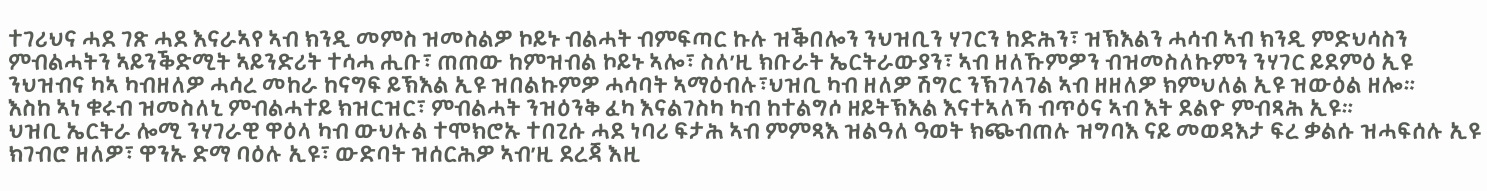ተገሪህና ሓደ ገጽ ሓደ እናራኣየ ኣብ ክንዲ መምስ ዝመስልዎ ኮይኑ ብልሓት ብምፍጣር ኩሉ ዝቕበሎን ንህዝቢን ሃገርን ከድሕን፣ ዝኽእልን ሓሳብ ኣብ ክንዲ ምድህሳስን ምብልሓትን ኣይንቕድሚት ኣይንድሪት ተሳሓ ሒቡ፣ ጠጠው ከምዝብል ኮይኑ ኣሎ፣ ስለ’ዚ ክቡራት ኤርትራውያን፣ ኣብ ዘለኹምዎን ብዝመስለኩምን ንሃገር ይደምዕ ኢዩ ንህዝብና ካኣ ካብዘለዎ ሓሳረ መከራ ከናግፍ ይኽእል ኢዩ ዝበልኩምዎ ሓሳባት ኣማዕብሉ፣ህዝቢ ካብ ዘለዎ ሽግር ንኽገላገል ኣብ ዘዘለዎ ክምህለል ኢዩ ዝውዕል ዘሎ።
እስከ ኣነ ቁሩብ ዝመስለኒ ምብልሓተይ ክዝርዝር፣ ምብልሓት ንዝዕንቅ ፈካ እናልገስካ ካብ ከተልግሶ ዘይትኽእል እናተኣለኻ ብጥዕና ኣብ እት ደልዮ ምብጻሕ ኢዩ።
ህዝቢ ኤርትራ ሎሚ ንሃገራዊ ዋዕላ ካብ ውህሉል ተሞክሮኡ ተበጊሱ ሓደ ነባሪ ፍታሕ ኣብ ምምጻእ ዝልዓለ ዓወት ክጭብጠሉ ዝግባእ ናይ መወዳእታ ፍረ ቃልሱ ዝሓፍሰሉ ኢዩ ክገብሮ ዘለዎ፣ ዋንኡ ድማ ባዕሉ ኢዩ፣ ውድባት ዝሰርሕዎ ኣብ’ዚ ደረጃ እዚ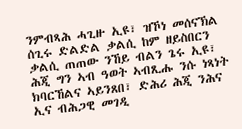ንምብጻሕ ሓጊዙ ኢዩ፣ ዝኾነ መሰናኽል ሰጊሩ ድልድል ቃልሲ ከም ዘይስበርን ቃልሲ ጠጠው ንኸይ ብልን ጌሩ ኢዩ፣ ሕጂ ግን ኣብ ዓወት ኣብጺሑ ንሱ ነጻነት ክባርኸልና ኣይንጸበ፣ ድሕሪ ሕጂ ንሕና ኢና ብሕጋዊ መገዲ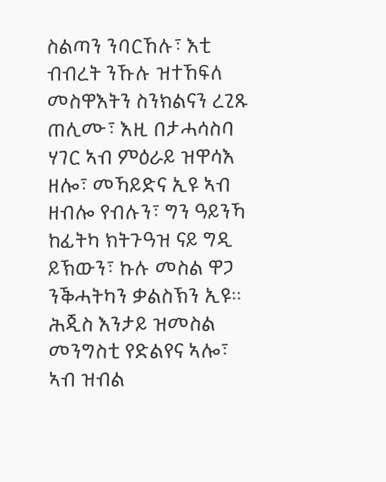ስልጣን ንባርኸሉ፣ እቲ ብብረት ንኹሉ ዝተኸፍለ መስዋእትን ስንክልናን ረጊጹ ጠሊሙ፣ እዚ በታሓሳስባ ሃገር ኣብ ምዕራይ ዝዋሳእ ዘሎ፣ መኻይድና ኢዩ ኣብ ዘብሎ የብሉን፣ ግን ዓይንኻ ከፊትካ ክትጉዓዝ ናይ ግዲ ይኽውን፣ ኩሉ መስል ዋጋ ንቕሓትካን ቃልስኽን ኢዩ።
ሕጂስ እንታይ ዝመስል መንግስቲ የድልየና ኣሎ፣ ኣብ ዝብል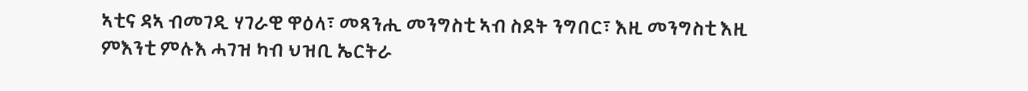ኣቲና ዳኣ ብመገዲ ሃገራዊ ዋዕላ፣ መጻንሒ መንግስቲ ኣብ ስደት ንግበር፣ እዚ መንግስቲ እዚ ምእንቲ ምሉእ ሓገዝ ካብ ህዝቢ ኤርትራ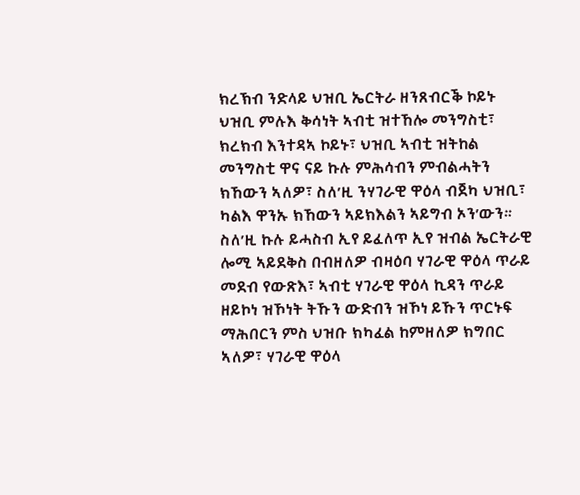ክረኽብ ንድላይ ህዝቢ ኤርትራ ዘንጸብርቕ ኮይኑ ህዝቢ ምሉእ ቅሳነት ኣብቲ ዝተኸሎ መንግስቲ፣ ክረክብ እንተዳኣ ኮይኑ፣ ህዝቢ ኣብቲ ዝትከል መንግስቲ ዋና ናይ ኩሉ ምሕሳብን ምብልሓትን ክኸውን ኣለዎ፣ ስለ’ዚ ንሃገራዊ ዋዕላ ብጀካ ህዝቢ፣ ካልእ ዋንኡ ክኸውን ኣይክእልን ኣይግብ ኦን’ውን።
ስለ’ዚ ኩሉ ይሓስብ ኢየ ይፈለጥ ኢየ ዝብል ኤርትራዊ ሎሚ ኣይደቅስ በብዘለዎ ብዛዕባ ሃገራዊ ዋዕላ ጥራይ መደብ የውጽእ፣ ኣብቲ ሃገራዊ ዋዕላ ኪዳን ጥራይ ዘይኮነ ዝኾነት ትኹን ውድብን ዝኾነ ይኹን ጥርኑፍ ማሕበርን ምስ ህዝቡ ክካፈል ከምዘለዎ ክግበር ኣለዎ፣ ሃገራዊ ዋዕላ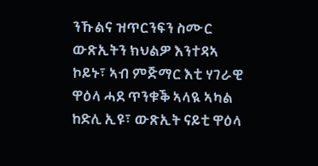ንኹልና ዝጥርንፍን ስሙር ውጽኢትን ክህልዎ እንተዳኣ ኮይኑ፣ ኣብ ምጅማር እቲ ሃገራዊ ዋዕላ ሓደ ጥንቁቕ ኣላዪ ኣካል ከድሊ ኢዩ፣ ውጽኢት ናይቲ ዋዕላ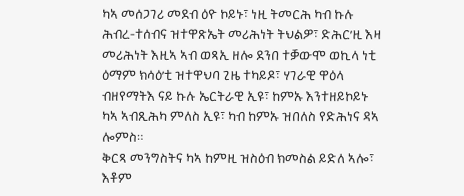ካኣ መሰጋገሪ መደብ ዕዮ ኮይኑ፣ ነዚ ትመርሕ ካብ ኩሉ ሕብረ-ተሰብና ዝተዋጽኤት መሪሕነት ትህልዎ፣ ድሕር’ዚ እዛ መሪሕነት እዚኣ ኣብ ወጻኢ ዘሎ ደንበ ተቓውሞ ወኪላ ነቲ ዕማም ክሳዕ’ቲ ዝተዋህባ ጊዜ ተካይዶ፣ ሃገራዊ ዋዕላ ብዘየማትእ ናይ ኩሉ ኤርትራዊ ኢዩ፣ ከምኡ እንተዘይኮይኑ ካኣ ኣብጺሕካ ምለስ ኢዩ፣ ካብ ከምኡ ዝበለስ የድሕነና ዳኣ ሎምስ።
ቅርጻ መንግስትና ካኣ ከምዚ ዝስዕብ ክመስል ይድለ ኣሎ፣ እቶም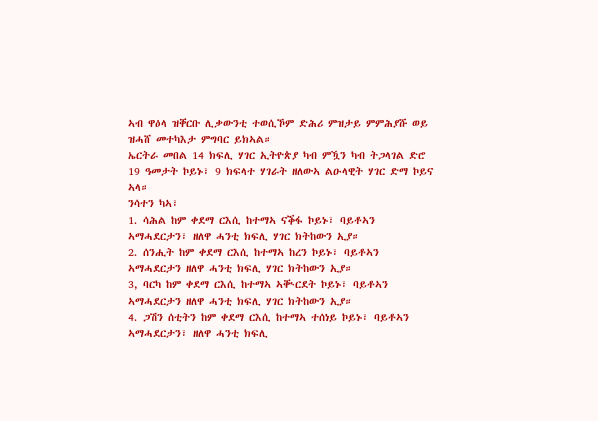ኣብ ዋዕላ ዝቐርቡ ሊቃውንቲ ተወሲኾም ድሕሪ ምዝታይ ምምሕያሹ ወይ ዝሓሸ መተካእታ ምግባር ይክኣል።
ኤርትራ መበል 14 ክፍሊ ሃገር ኢትዮጵያ ካብ ምዃን ካብ ትጋላገል ድሮ 19 ዓመታት ኮይኑ፣ 9 ክፍላተ ሃገራት ዘለውኣ ልዑላዊት ሃገር ድማ ኮይና ኣላ።
ንሳተን ካኣ፣
1. ሳሕል ከም ቀደማ ርእሲ ከተማኣ ናቕፋ ኮይኑ፣ ባይቶኣን ኣማሓደርታን፣ ዘለዋ ሓንቲ ክፍሊ ሃገር ክትከውን ኢያ።
2. ሰንሒት ከም ቀደማ ርእሲ ከተማኣ ከረን ኮይኑ፣ ባይቶኣን ኣማሓደርታን ዘለዋ ሓንቲ ክፍሊ ሃገር ክትከውን ኢያ።
3, ባርካ ከም ቀደማ ርእሲ ከተማኣ ኣቚርደት ኮይኑ፣ ባይቶኣን ኣማሓደርታን ዘለዋ ሓንቲ ክፍሊ ሃገር ክትከውን ኢያ።
4. ጋሽን ሰቲትን ከም ቀደማ ርእሲ ከተማኣ ተሰነይ ኮይኑ፣ ባይቶኣን ኣማሓደርታን፣ ዘለዋ ሓንቲ ክፍሊ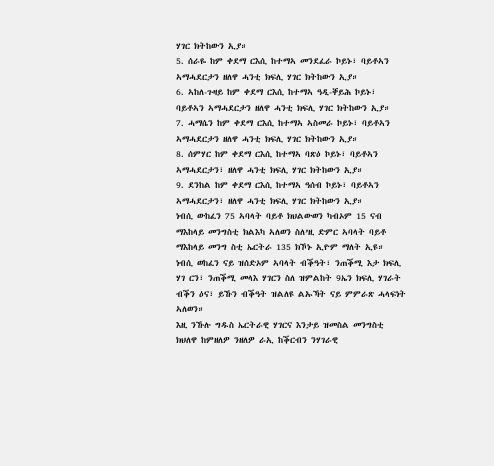ሃገር ክትከውን ኢያ።
5. ሰራዬ ከም ቀደማ ርእሲ ከተማኣ መንደፈራ ኮይኑ፣ ባይቶኣን ኣማሓደርታን ዘለዋ ሓንቲ ክፍሊ ሃገር ክትከውን ኢያ።
6. ኣከለ-ጉዛይ ከም ቀደማ ርእሲ ከተማኣ ዓዲ-ቐይሕ ኮይኑ፣ ባይቶኣን ኣማሓደርታን ዘለዋ ሓንቲ ክፍሊ ሃገር ክትከውን ኢያ።
7. ሓማሴን ከም ቀደማ ርእሲ ከተማኣ ኣስመራ ኮይኑ፣ ባይቶኣን ኣማሓደርታን ዘለዋ ሓንቲ ክፍሊ ሃገር ክትከውን ኢያ።
8. ሰምሃር ከም ቀደማ ርእሲ ከተማኣ ባጽዕ ኮይኑ፣ ባይቶኣን ኣማሓደርታን፣ ዘለዋ ሓንቲ ክፍሊ ሃገር ክትከውን ኢያ።
9. ደንከል ከም ቀደማ ርእሲ ከተማኣ ዓሰብ ኮይኑ፣ ባይቶኣን ኣማሓደርታን፣ ዘለዋ ሓንቲ ክፍሊ ሃገር ክትከውን ኢያ።
ነብሲ ውከፈን 75 ኣባላት ባይቶ ክህልውወን ካብኦም 15 ናብ ማእከላይ መንግስቲ ክልእካ ኣለወን ስለ’ዚ ድምር ኣባላት ባይቶ ማእከላይ መንግ ስቲ ኤርትራ 135 ክኾኑ ኢዮም ማለት ኢዩ።
ነብሲ ወከፈን ናይ ዝሰድኦም ኣባላት ብቕዓት፣ ንጠቕሚ እታ ክፍሊ ሃገ ርን፣ ንጠቕሚ መላእ ሃገርን ስለ ዝምልከት 9ኤን ክፍሊ ሃገራት ብቕን ዕና፣ ይኹን ብቕዓት ዝልለዩ ልኡኻት ናይ ምምራጽ ሓላፍነት ኣለወን።
እዚ ንኹሉ ግዱስ ኤርትራዊ ሃገርና እንታይ ዝመስል መንግስቲ ክህለዋ ከምዘለዎ ንዘለዎ ራኢ ከቕርብን ንሃገራዊ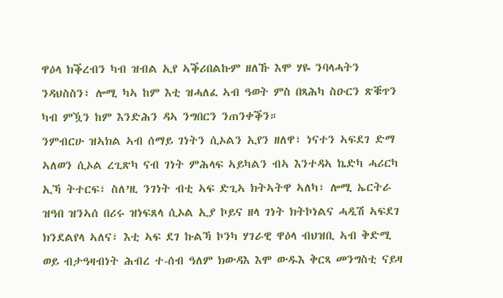ዋዕላ ክቕረብን ካብ ዝብል ኢየ ኣቕሪበልኩም ዘለኹ እሞ ሃዬ ንባላሓትን ንዳህስስን፣ ሎሚ ካኣ ከም እቲ ዝሓለፈ ኣብ ዓወት ምስ በጻሕካ ስዑርን ጽቑጥን ካብ ምዃን ከም እንድሕን ዳኣ ንግበርን ንጠንቀቕን።
ንምብርሁ ዝኣክል ኣብ ሰማይ ገነትን ሲኦልን ኢየን ዘለዋ፣ ነናተን ኣፍደገ ድማ ኣለወን ሲኦል ረጊጽካ ናብ ገነት ምሕላፍ ኣይካልን ብኣ እንተዳኣ ኬድካ ሓሪርካ ኢኻ ትተርፍ፣ ስለ’ዚ ንገነት ብቲ ኣፍ ድጊኣ ክትኣትዋ ኣለካ፣ ሎሚ ኤርትራ ዝዓበ ዝንኣሰ በሪሩ ዝነፍጸላ ሲኦል ኢያ ኮይና ዘላ ገነት ክትኮነልና ሓዲሽ ኣፍደገ ክንደልየላ ኣለና፣ እቲ ኣፍ ደገ ኩልኻ ኮንካ ሃገራዊ ዋዕላ ብህዝቢ ኣብ ቅድሚ ወይ ብታዓዛብነት ሕብረ ተ-ሰብ ዓለም ክውዳእ እሞ ውዱእ ቅርጻ መንግስቲ ናይዛ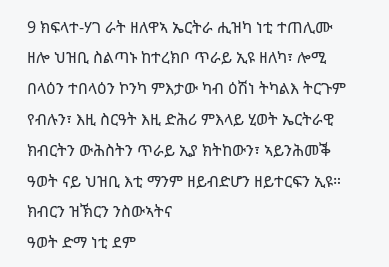9 ክፍላተ-ሃገ ራት ዘለዋኣ ኤርትራ ሒዝካ ነቲ ተጠሊሙ ዘሎ ህዝቢ ስልጣኑ ከተረክቦ ጥራይ ኢዩ ዘለካ፣ ሎሚ በላዕን ተበላዕን ኮንካ ምእታው ካብ ዕሽነ ትካልእ ትርጉም የብሉን፣ እዚ ስርዓት እዚ ድሕሪ ምእላይ ሂወት ኤርትራዊ ክብርትን ውሕስትን ጥራይ ኢያ ክትከውን፣ ኣይንሕመቕ ዓወት ናይ ህዝቢ እቲ ማንም ዘይብድሆን ዘይተርፍን ኢዩ።
ክብርን ዝኽርን ንስውኣትና
ዓወት ድማ ነቲ ደም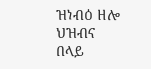ዝነብዕ ዘሎ ህዝብና
በላይ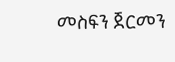መስፍን ጀርመን